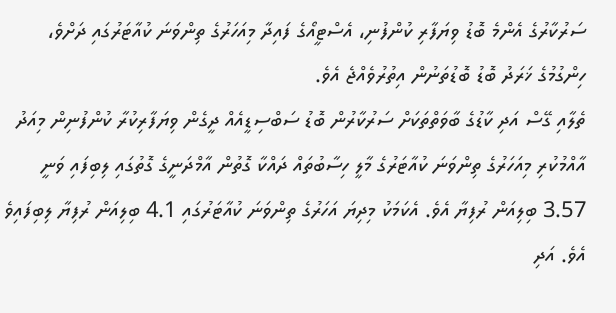ސަރުކާރުގެ އެންމެ ބޮޑު ވިޔަފާރި ކުންފުނި، އެސްޓީއޯގެ ފައިދާ މިއަހަރުގެ ތިންވަނަ ކުއާޓަރުގައި ދަށްވެ، ހިންގުމުގެ ޚަރަދު ބޮޑު ބޮޑުތަނުން އިތުރުވެއްޖެ އެވެ.
ތެލާއި ގޭސް އަދި ކާޑުގެ ބާވަތްތަކަށް ސަރުކާރުން ބޮޑު ސަބްސިޑީއެއް ދީގެން ވިޔަފާރިކުރާ ކުންފުނިން މިއަދު އާއްމުކުރި މިއަހަރުގެ ތިންވަނަ ކުއާޓަރުގެ މާލީ ހިސާބުތައް ދައްކާ ގޮތުން އާމްދަނީގެ ގޮތުގައި ލިބިފައި ވަނީ 3.57 ބިލިއަން ރުފިޔާ އެވެ. އެކަމަކު މިދިޔަ އަހަރުގެ ތިންވަނަ ކުއާޓަރުގައި 4.1 ބިލިއަން ރުފިޔާ ލިބިފައިވެ އެވެ. އަދި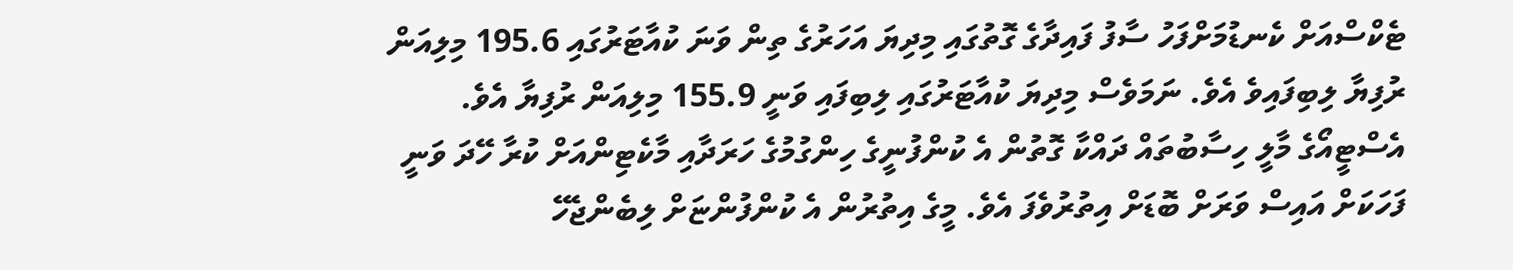ޓެކްސްއަށް ކެނޑުމަށްފަހު ސާފު ފައިދާގެ ގޮތުގައި މިދިޔަ އަހަރުގެ ތިން ވަނަ ކުއާޓަރުގައި 195.6 މިލިއަން ރުފިޔާ ލިބިފައިވެ އެވެ. ނަމަވެސް މިދިޔަ ކުއާޓަރުގައި ލިބިފައި ވަނީ 155.9 މިލިއަން ރުފިޔާ އެވެ.
އެސްޓީއޯގެ މާލީ ހިސާބުތައް ދައްކާ ގޮތުން އެ ކުންފުނީގެ ހިންގުމުގެ ހަރަދާއި މާކެޓިންއަށް ކުރާ ހޭދަ ވަނީ ފަހަކަށް އައިސް ވަރަށް ބޮޑަށް އިތުރުވެފަ އެވެ. މީގެ އިތުރުން އެ ކުންފުންޏަށް ލިބެންޖެހޭ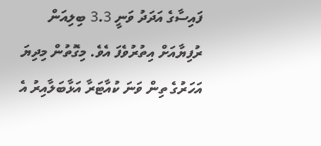ފައިސާގެ އަދަދު ވަނީ 3.3 ބިލިއަން ރުފިޔާއަށް އިތުރުވެފަ އެވެ. މިގޮތުން މިދިޔަ އަހަރުގެ ތިން ވަނަ ކުއާޓަރާ އަޅާބަލާއިރު އެ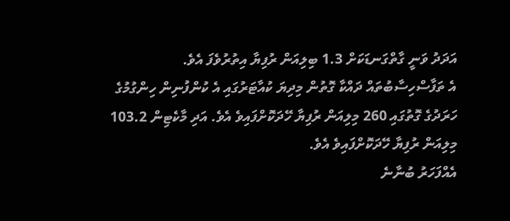އަދަދު ވަނީ ގާތްގަނޑަކަށް 1.3 ބިލިއަން ރުފިޔާ އިތުރުވެފަ އެވެ.
އެ ތަފާސްހިސާބުތައް ދައްކާ ގޮތުން މިދިޔަ ކުއާޓަރުގައި އެ ކުންފުނިން ހިންގުމުގެ ހަރަދުގެ ގޮތުގައި 260 މިލިއަން ރުފިޔާ ހޭދަކޮށްފައިވެ އެވެ. އަދި މާކެޓިން 103.2 މިލިއަން ރުފިޔާ ހޭދަކޮށްފައިވެ އެވެ.
އެއްފަހަރު ބުނާނެ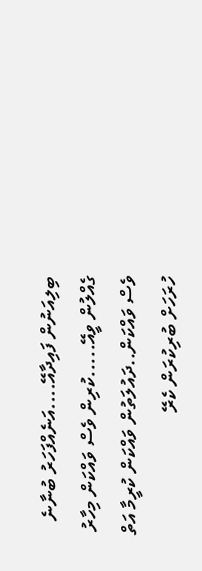ބިލިއަނުން ފައިދާއޭ....އަނެއްފަހަރު ބުނާނެ ގެއްލުން ވީއޭ.....ކުރިން ވެސް ވައްކަން މިހާރު ވެސް ވައްކަން..ދައުލަތުން ވައްކަން ކުރީމާ އަތް ހުރަހަށް ބުރިކުރަން ކެރޭ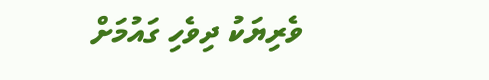ވެރިޔަކު ދިވެހި ގައުމަށް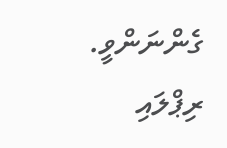ގެންނަންވީ.
ރިޕްލައި